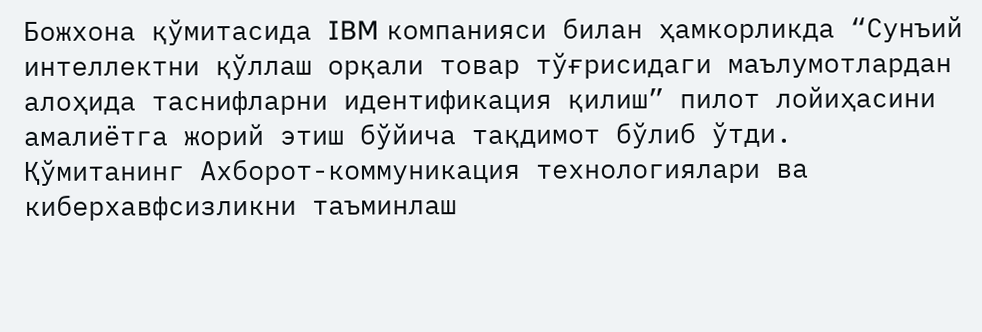Божхона қўмитасида IBM компанияси билан ҳамкорликда “Сунъий интеллектни қўллаш орқали товар тўғрисидаги маълумотлардан алоҳида таснифларни идентификация қилиш” пилот лойиҳасини амалиётга жорий этиш бўйича тақдимот бўлиб ўтди.
Қўмитанинг Ахборот-коммуникация технологиялари ва киберхавфсизликни таъминлаш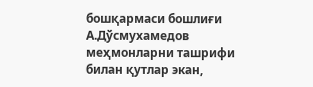бошқармаси бошлиғи А.Дўсмухамедов меҳмонларни ташрифи билан қутлар экан,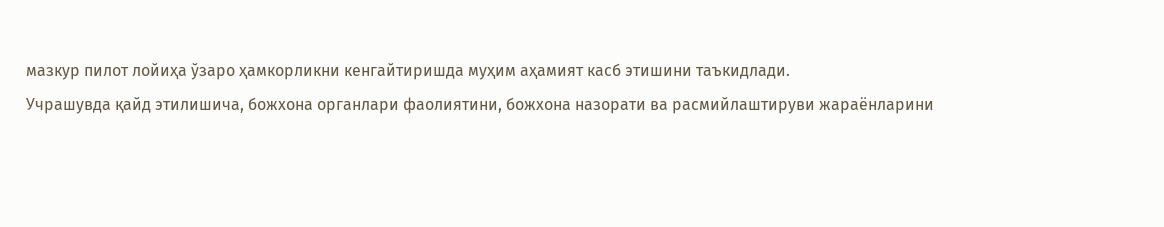мазкур пилот лойиҳа ўзаро ҳамкорликни кенгайтиришда муҳим аҳамият касб этишини таъкидлади.
Учрашувда қайд этилишича, божхона органлари фаолиятини, божхона назорати ва расмийлаштируви жараёнларини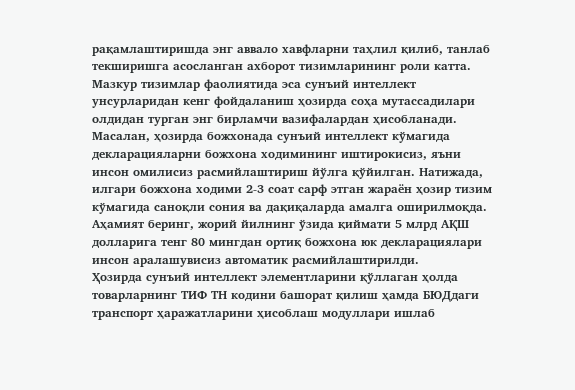рақамлаштиришда энг аввало хавфларни таҳлил қилиб, танлаб текширишга асосланган ахборот тизимларининг роли катта.
Мазкур тизимлар фаолиятида эса сунъий интеллект унсурларидан кенг фойдаланиш ҳозирда соҳа мутассадилари олдидан турган энг бирламчи вазифалардан ҳисобланади.
Масалан, ҳозирда божхонада сунъий интеллект кўмагида декларацияларни божхона ходимининг иштирокисиз, яъни инсон омилисиз расмийлаштириш йўлга қўйилган. Натижада, илгари божхона ходими 2-3 соат сарф этган жараён ҳозир тизим кўмагида саноқли сония ва дақиқаларда амалга оширилмоқда.
Аҳамият беринг, жорий йилнинг ўзида қиймати 5 млрд АҚШ долларига тенг 80 мингдан ортиқ божхона юк декларациялари инсон аралашувисиз автоматик расмийлаштирилди.
Ҳозирда сунъий интеллект элементларини қўллаган ҳолда товарларнинг ТИФ ТН кодини башорат қилиш ҳамда БЮДдаги транспорт ҳаражатларини ҳисоблаш модуллари ишлаб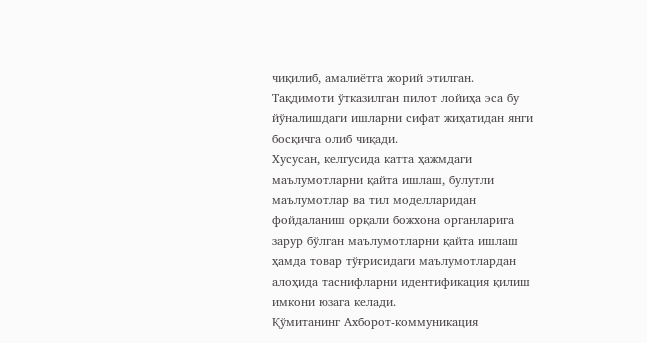чиқилиб, амалиётга жорий этилган.
Тақдимоти ўтказилган пилот лойиҳа эса бу йўналишдаги ишларни сифат жиҳатидан янги босқичга олиб чиқади.
Хусусан, келгусида катта ҳажмдаги маълумотларни қайта ишлаш, булутли маълумотлар ва тил моделларидан фойдаланиш орқали божхона органларига зарур бўлган маълумотларни қайта ишлаш ҳамда товар тўғрисидаги маълумотлардан алоҳида таснифларни идентификация қилиш имкони юзага келади.
Қўмитанинг Ахборот-коммуникация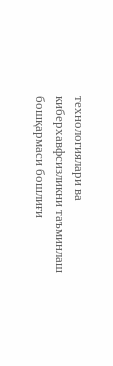технологиялари ва киберхавфсизликни таъминлаш бошқармаси бошлиғи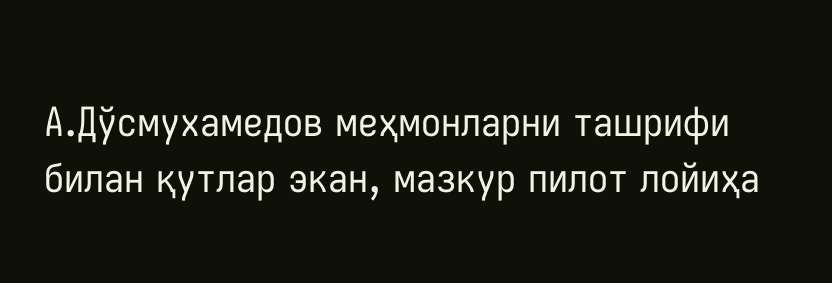А.Дўсмухамедов меҳмонларни ташрифи билан қутлар экан, мазкур пилот лойиҳа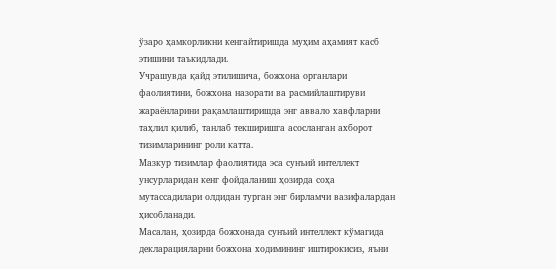ўзаро ҳамкорликни кенгайтиришда муҳим аҳамият касб этишини таъкидлади.
Учрашувда қайд этилишича, божхона органлари фаолиятини, божхона назорати ва расмийлаштируви жараёнларини рақамлаштиришда энг аввало хавфларни таҳлил қилиб, танлаб текширишга асосланган ахборот тизимларининг роли катта.
Мазкур тизимлар фаолиятида эса сунъий интеллект унсурларидан кенг фойдаланиш ҳозирда соҳа мутассадилари олдидан турган энг бирламчи вазифалардан ҳисобланади.
Масалан, ҳозирда божхонада сунъий интеллект кўмагида декларацияларни божхона ходимининг иштирокисиз, яъни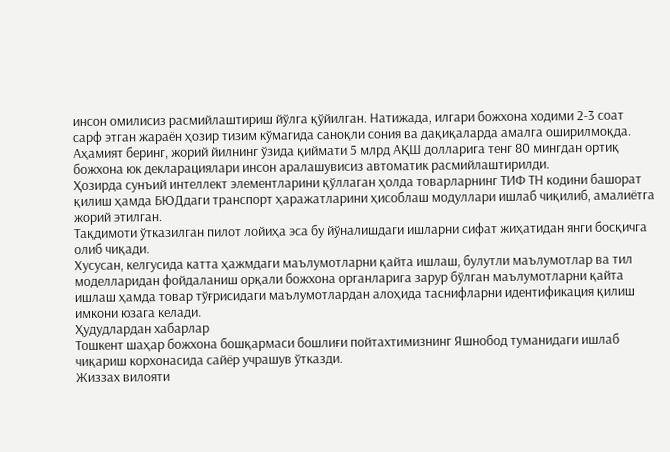инсон омилисиз расмийлаштириш йўлга қўйилган. Натижада, илгари божхона ходими 2-3 соат сарф этган жараён ҳозир тизим кўмагида саноқли сония ва дақиқаларда амалга оширилмоқда.
Аҳамият беринг, жорий йилнинг ўзида қиймати 5 млрд АҚШ долларига тенг 80 мингдан ортиқ божхона юк декларациялари инсон аралашувисиз автоматик расмийлаштирилди.
Ҳозирда сунъий интеллект элементларини қўллаган ҳолда товарларнинг ТИФ ТН кодини башорат қилиш ҳамда БЮДдаги транспорт ҳаражатларини ҳисоблаш модуллари ишлаб чиқилиб, амалиётга жорий этилган.
Тақдимоти ўтказилган пилот лойиҳа эса бу йўналишдаги ишларни сифат жиҳатидан янги босқичга олиб чиқади.
Хусусан, келгусида катта ҳажмдаги маълумотларни қайта ишлаш, булутли маълумотлар ва тил моделларидан фойдаланиш орқали божхона органларига зарур бўлган маълумотларни қайта ишлаш ҳамда товар тўғрисидаги маълумотлардан алоҳида таснифларни идентификация қилиш имкони юзага келади.
Ҳудудлардан хабарлар
Тошкент шаҳар божхона бошқармаси бошлиғи пойтахтимизнинг Яшнобод туманидаги ишлаб чиқариш корхонасида сайёр учрашув ўтказди.
Жиззах вилояти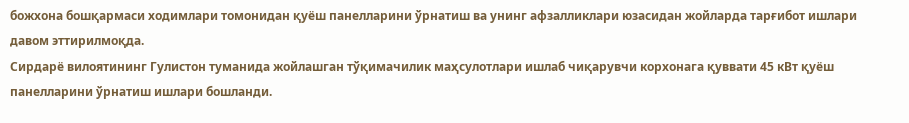божхона бошқармаси ходимлари томонидан қуёш панелларини ўрнатиш ва унинг афзалликлари юзасидан жойларда тарғибот ишлари давом эттирилмоқда.
Сирдарё вилоятининг Гулистон туманида жойлашган тўқимачилик маҳсулотлари ишлаб чиқарувчи корхонага қуввати 45 кВт қуёш панелларини ўрнатиш ишлари бошланди.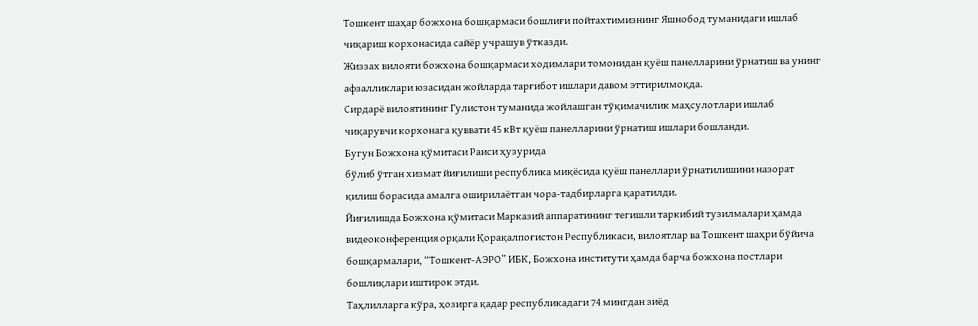Тошкент шаҳар божхона бошқармаси бошлиғи пойтахтимизнинг Яшнобод туманидаги ишлаб чиқариш корхонасида сайёр учрашув ўтказди.
Жиззах вилояти божхона бошқармаси ходимлари томонидан қуёш панелларини ўрнатиш ва унинг афзалликлари юзасидан жойларда тарғибот ишлари давом эттирилмоқда.
Сирдарё вилоятининг Гулистон туманида жойлашган тўқимачилик маҳсулотлари ишлаб чиқарувчи корхонага қуввати 45 кВт қуёш панелларини ўрнатиш ишлари бошланди.
Бугун Божхона қўмитаси Раиси ҳузурида
бўлиб ўтган хизмат йиғилиши республика миқёсида қуёш панеллари ўрнатилишини назорат қилиш борасида амалга оширилаётган чора-тадбирларга қаратилди.
Йиғилишда Божхона қўмитаси Марказий аппаратининг тегишли таркибий тузилмалари ҳамда видеоконференция орқали Қорақалпоғистон Республикаси, вилоятлар ва Тошкент шаҳри бўйича бошқармалари, “Тошкент-АЭРО” ИБК, Божхона институти ҳамда барча божхона постлари бошлиқлари иштирок этди.
Таҳлилларга кўра, ҳозирга қадар республикадаги 74 мингдан зиёд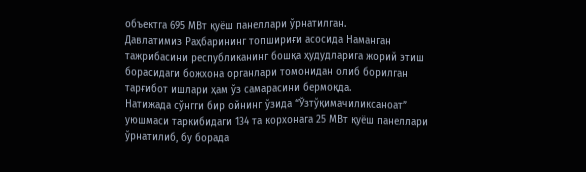объектга 695 МВт қуёш панеллари ўрнатилган.
Давлатимиз Раҳбарининг топшириғи асосида Наманган тажрибасини республиканинг бошқа ҳудудларига жорий этиш борасидаги божхона органлари томонидан олиб борилган тарғибот ишлари ҳам ўз самарасини бермоқда.
Натижада сўнгги бир ойнинг ўзида “Ўзтўқимачиликсаноат” уюшмаси таркибидаги 134 та корхонага 25 МВт қуёш панеллари ўрнатилиб, бу борада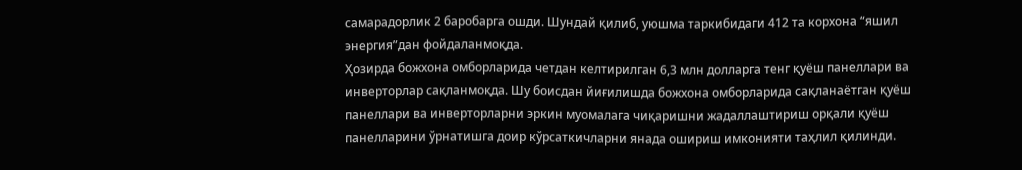самарадорлик 2 баробарга ошди. Шундай қилиб, уюшма таркибидаги 412 та корхона “яшил энергия”дан фойдаланмоқда.
Ҳозирда божхона омборларида четдан келтирилган 6,3 млн долларга тенг қуёш панеллари ва инверторлар сақланмоқда. Шу боисдан йиғилишда божхона омборларида сақланаётган қуёш панеллари ва инверторларни эркин муомалага чиқаришни жадаллаштириш орқали қуёш панелларини ўрнатишга доир кўрсаткичларни янада ошириш имконияти таҳлил қилинди.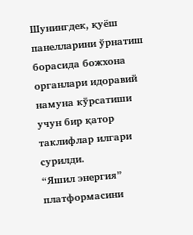Шунингдек, қуёш панелларини ўрнатиш борасида божхона органлари идоравий намуна кўрсатиши учун бир қатор таклифлар илгари сурилди.
“Яшил энергия” платформасини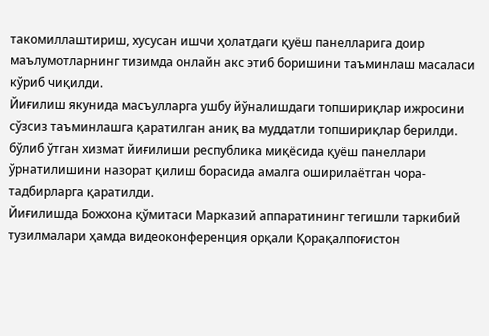такомиллаштириш, хусусан ишчи ҳолатдаги қуёш панелларига доир маълумотларнинг тизимда онлайн акс этиб боришини таъминлаш масаласи кўриб чиқилди.
Йиғилиш якунида масъулларга ушбу йўналишдаги топшириқлар ижросини сўзсиз таъминлашга қаратилган аниқ ва муддатли топшириқлар берилди.
бўлиб ўтган хизмат йиғилиши республика миқёсида қуёш панеллари ўрнатилишини назорат қилиш борасида амалга оширилаётган чора-тадбирларга қаратилди.
Йиғилишда Божхона қўмитаси Марказий аппаратининг тегишли таркибий тузилмалари ҳамда видеоконференция орқали Қорақалпоғистон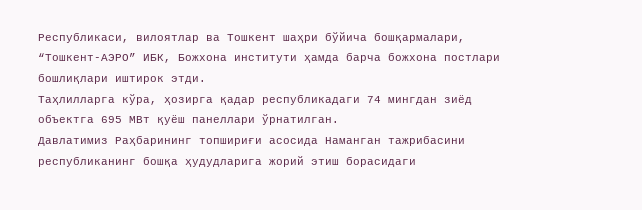Республикаси, вилоятлар ва Тошкент шаҳри бўйича бошқармалари, “Тошкент-АЭРО” ИБК, Божхона институти ҳамда барча божхона постлари бошлиқлари иштирок этди.
Таҳлилларга кўра, ҳозирга қадар республикадаги 74 мингдан зиёд объектга 695 МВт қуёш панеллари ўрнатилган.
Давлатимиз Раҳбарининг топшириғи асосида Наманган тажрибасини республиканинг бошқа ҳудудларига жорий этиш борасидаги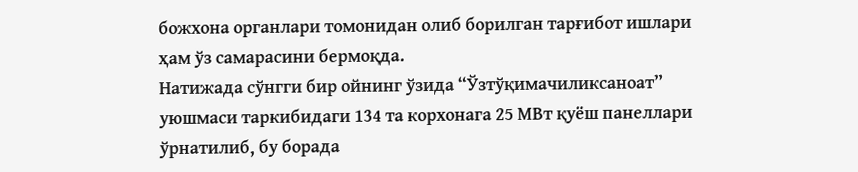божхона органлари томонидан олиб борилган тарғибот ишлари ҳам ўз самарасини бермоқда.
Натижада сўнгги бир ойнинг ўзида “Ўзтўқимачиликсаноат” уюшмаси таркибидаги 134 та корхонага 25 МВт қуёш панеллари ўрнатилиб, бу борада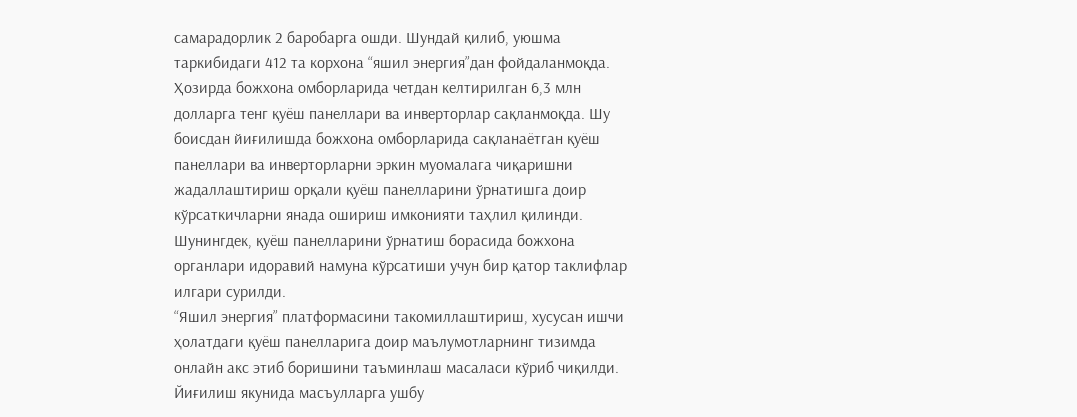самарадорлик 2 баробарга ошди. Шундай қилиб, уюшма таркибидаги 412 та корхона “яшил энергия”дан фойдаланмоқда.
Ҳозирда божхона омборларида четдан келтирилган 6,3 млн долларга тенг қуёш панеллари ва инверторлар сақланмоқда. Шу боисдан йиғилишда божхона омборларида сақланаётган қуёш панеллари ва инверторларни эркин муомалага чиқаришни жадаллаштириш орқали қуёш панелларини ўрнатишга доир кўрсаткичларни янада ошириш имконияти таҳлил қилинди.
Шунингдек, қуёш панелларини ўрнатиш борасида божхона органлари идоравий намуна кўрсатиши учун бир қатор таклифлар илгари сурилди.
“Яшил энергия” платформасини такомиллаштириш, хусусан ишчи ҳолатдаги қуёш панелларига доир маълумотларнинг тизимда онлайн акс этиб боришини таъминлаш масаласи кўриб чиқилди.
Йиғилиш якунида масъулларга ушбу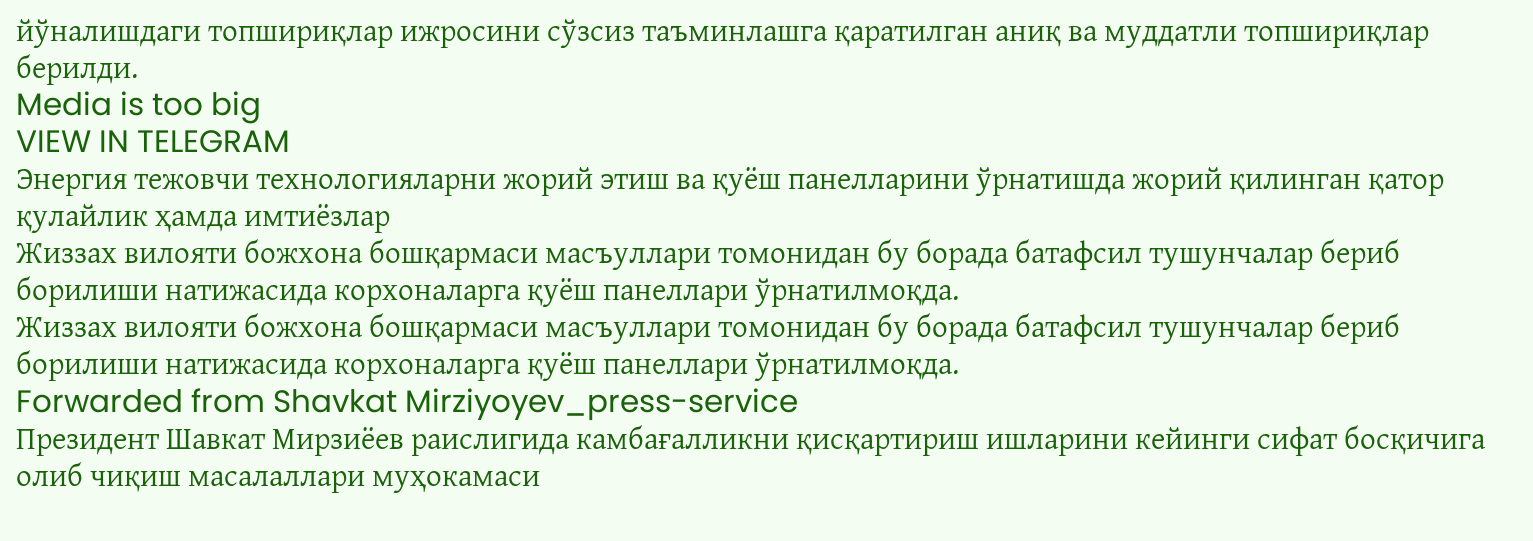йўналишдаги топшириқлар ижросини сўзсиз таъминлашга қаратилган аниқ ва муддатли топшириқлар берилди.
Media is too big
VIEW IN TELEGRAM
Энергия тежовчи технологияларни жорий этиш ва қуёш панелларини ўрнатишда жорий қилинган қатор қулайлик ҳамда имтиёзлар
Жиззах вилояти божхона бошқармаси масъуллари томонидан бу борада батафсил тушунчалар бериб борилиши натижасида корхоналарга қуёш панеллари ўрнатилмоқда.
Жиззах вилояти божхона бошқармаси масъуллари томонидан бу борада батафсил тушунчалар бериб борилиши натижасида корхоналарга қуёш панеллари ўрнатилмоқда.
Forwarded from Shavkat Mirziyoyev_press-service
Президент Шавкат Мирзиёев раислигида камбағалликни қисқартириш ишларини кейинги сифат босқичига олиб чиқиш масалаллари муҳокамаси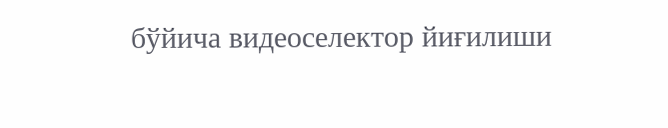бўйича видеоселектор йиғилиши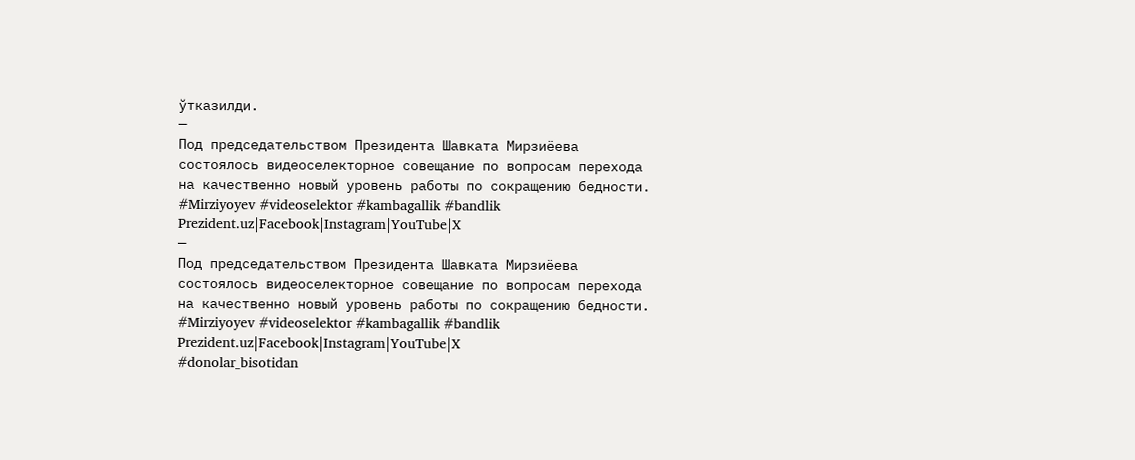ўтказилди.
—
Под председательством Президента Шавката Мирзиёева состоялось видеоселекторное совещание по вопросам перехода на качественно новый уровень работы по сокращению бедности.
#Mirziyoyev #videoselektor #kambagallik #bandlik
Prezident.uz|Facebook|Instagram|YouTube|X
—
Под председательством Президента Шавката Мирзиёева состоялось видеоселекторное совещание по вопросам перехода на качественно новый уровень работы по сокращению бедности.
#Mirziyoyev #videoselektor #kambagallik #bandlik
Prezident.uz|Facebook|Instagram|YouTube|X
#donolar_bisotidan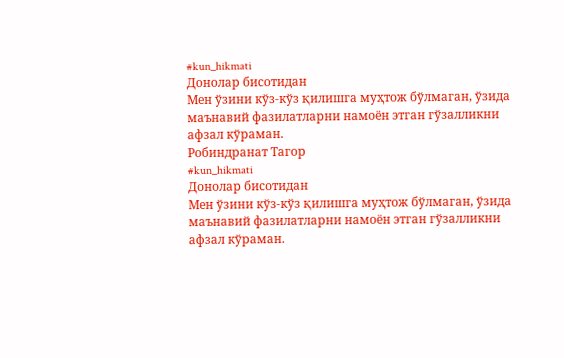#kun_hikmati
Донолар бисотидан
Мен ўзини кўз-кўз қилишга муҳтож бўлмаган, ўзида маънавий фазилатларни намоён этган гўзалликни афзал кўраман.
Робиндранат Тагор
#kun_hikmati
Донолар бисотидан
Мен ўзини кўз-кўз қилишга муҳтож бўлмаган, ўзида маънавий фазилатларни намоён этган гўзалликни афзал кўраман.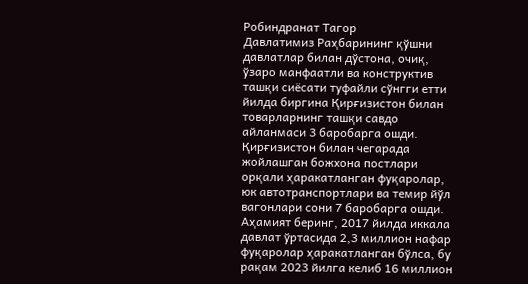Робиндранат Тагор
Давлатимиз Раҳбарининг қўшни давлатлар билан дўстона, очиқ, ўзаро манфаатли ва конструктив ташқи сиёсати туфайли сўнгги етти йилда биргина Қирғизистон билан товарларнинг ташқи савдо айланмаси 3 баробарга ошди.
Қирғизистон билан чегарада жойлашган божхона постлари орқали ҳаракатланган фуқаролар, юк автотранспортлари ва темир йўл вагонлари сони 7 баробарга ошди.
Аҳамият беринг, 2017 йилда иккала давлат ўртасида 2,3 миллион нафар фуқаролар ҳаракатланган бўлса, бу рақам 2023 йилга келиб 16 миллион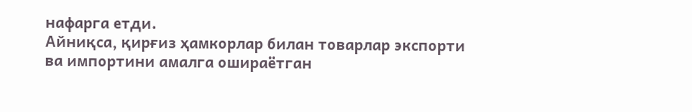нафарга етди.
Айниқса, қирғиз ҳамкорлар билан товарлар экспорти ва импортини амалга ошираётган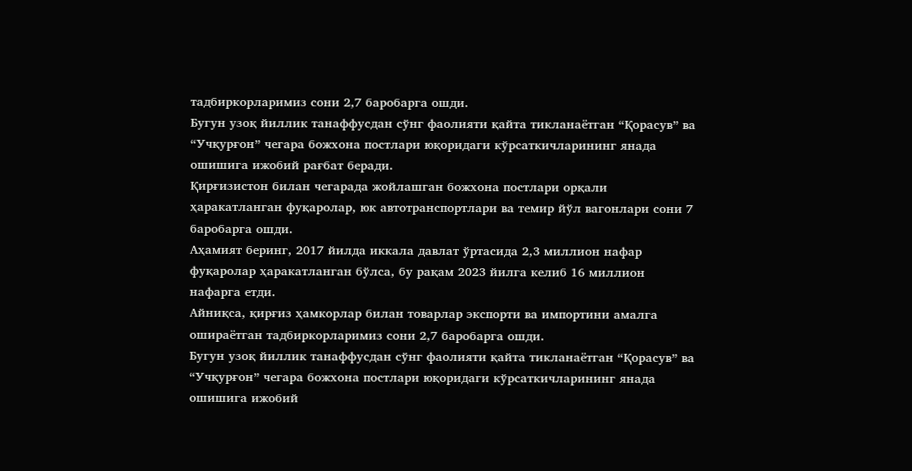тадбиркорларимиз сони 2,7 баробарга ошди.
Бугун узоқ йиллик танаффусдан сўнг фаолияти қайта тикланаётган “Қорасув” ва “Учқурғон” чегара божхона постлари юқоридаги кўрсаткичларининг янада ошишига ижобий рағбат беради.
Қирғизистон билан чегарада жойлашган божхона постлари орқали ҳаракатланган фуқаролар, юк автотранспортлари ва темир йўл вагонлари сони 7 баробарга ошди.
Аҳамият беринг, 2017 йилда иккала давлат ўртасида 2,3 миллион нафар фуқаролар ҳаракатланган бўлса, бу рақам 2023 йилга келиб 16 миллион нафарга етди.
Айниқса, қирғиз ҳамкорлар билан товарлар экспорти ва импортини амалга ошираётган тадбиркорларимиз сони 2,7 баробарга ошди.
Бугун узоқ йиллик танаффусдан сўнг фаолияти қайта тикланаётган “Қорасув” ва “Учқурғон” чегара божхона постлари юқоридаги кўрсаткичларининг янада ошишига ижобий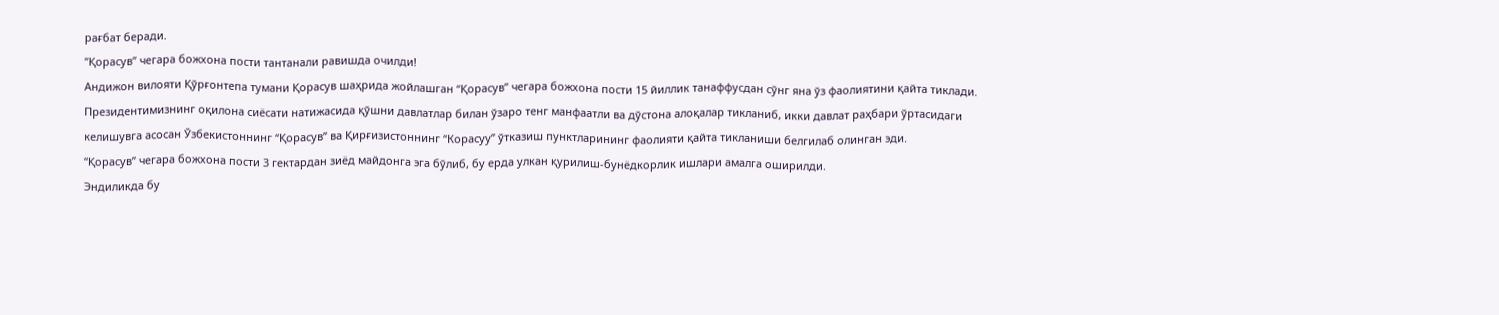рағбат беради.
“Қорасув” чегара божхона пости тантанали равишда очилди!
Андижон вилояти Қўрғонтепа тумани Қорасув шаҳрида жойлашган “Қорасув” чегара божхона пости 15 йиллик танаффусдан сўнг яна ўз фаолиятини қайта тиклади.
Президентимизнинг оқилона сиёсати натижасида қўшни давлатлар билан ўзаро тенг манфаатли ва дўстона алоқалар тикланиб, икки давлат раҳбари ўртасидаги келишувга асосан Ўзбекистоннинг “Қорасув” ва Қирғизистоннинг “Корасуу” ўтказиш пунктларининг фаолияти қайта тикланиши белгилаб олинган эди.
“Қорасув” чегара божхона пости 3 гектардан зиёд майдонга эга бўлиб, бу ерда улкан қурилиш-бунёдкорлик ишлари амалга оширилди.
Эндиликда бу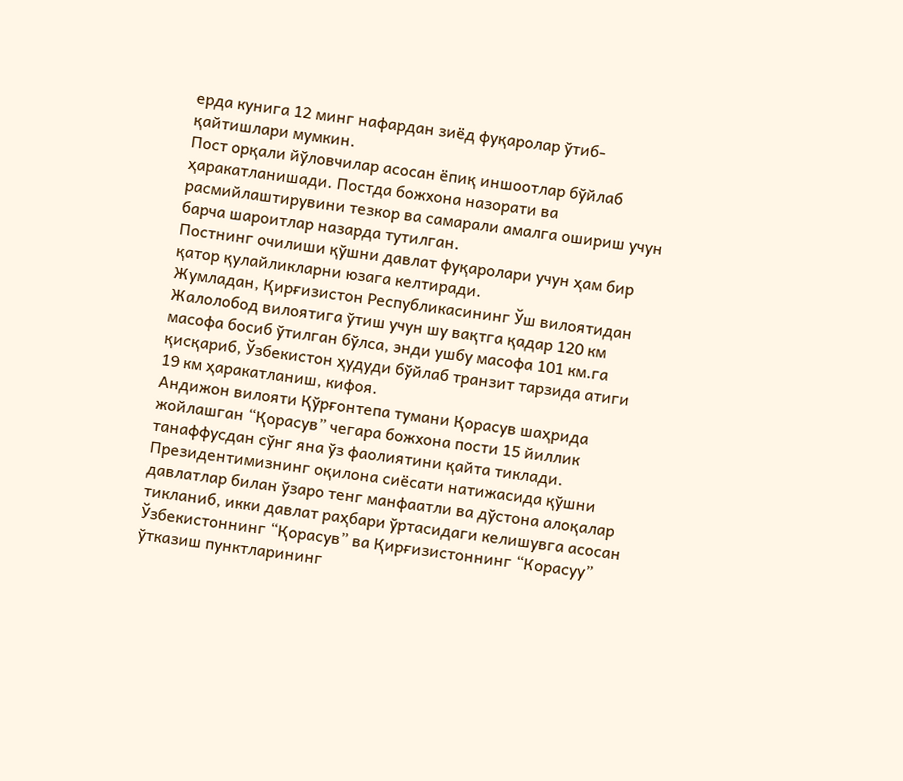ерда кунига 12 минг нафардан зиёд фуқаролар ўтиб-қайтишлари мумкин.
Пост орқали йўловчилар асосан ёпиқ иншоотлар бўйлаб ҳаракатланишади. Постда божхона назорати ва расмийлаштирувини тезкор ва самарали амалга ошириш учун барча шароитлар назарда тутилган.
Постнинг очилиши қўшни давлат фуқаролари учун ҳам бир қатор қулайликларни юзага келтиради.
Жумладан, Қирғизистон Республикасининг Ўш вилоятидан Жалолобод вилоятига ўтиш учун шу вақтга қадар 120 км масофа босиб ўтилган бўлса, энди ушбу масофа 101 км.га қисқариб, Ўзбекистон ҳудуди бўйлаб транзит тарзида атиги 19 км ҳаракатланиш, кифоя.
Андижон вилояти Қўрғонтепа тумани Қорасув шаҳрида жойлашган “Қорасув” чегара божхона пости 15 йиллик танаффусдан сўнг яна ўз фаолиятини қайта тиклади.
Президентимизнинг оқилона сиёсати натижасида қўшни давлатлар билан ўзаро тенг манфаатли ва дўстона алоқалар тикланиб, икки давлат раҳбари ўртасидаги келишувга асосан Ўзбекистоннинг “Қорасув” ва Қирғизистоннинг “Корасуу” ўтказиш пунктларининг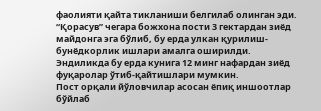фаолияти қайта тикланиши белгилаб олинган эди.
“Қорасув” чегара божхона пости 3 гектардан зиёд майдонга эга бўлиб, бу ерда улкан қурилиш-бунёдкорлик ишлари амалга оширилди.
Эндиликда бу ерда кунига 12 минг нафардан зиёд фуқаролар ўтиб-қайтишлари мумкин.
Пост орқали йўловчилар асосан ёпиқ иншоотлар бўйлаб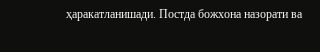ҳаракатланишади. Постда божхона назорати ва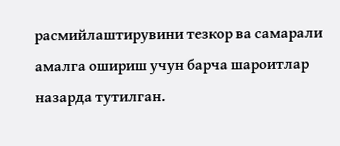расмийлаштирувини тезкор ва самарали амалга ошириш учун барча шароитлар назарда тутилган.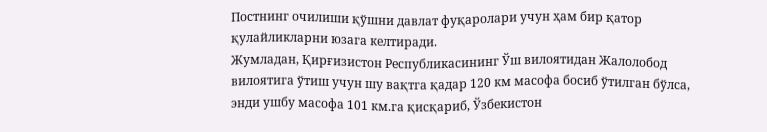Постнинг очилиши қўшни давлат фуқаролари учун ҳам бир қатор қулайликларни юзага келтиради.
Жумладан, Қирғизистон Республикасининг Ўш вилоятидан Жалолобод вилоятига ўтиш учун шу вақтга қадар 120 км масофа босиб ўтилган бўлса, энди ушбу масофа 101 км.га қисқариб, Ўзбекистон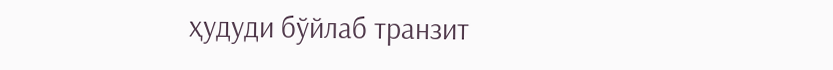ҳудуди бўйлаб транзит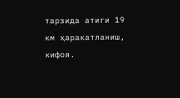тарзида атиги 19 км ҳаракатланиш, кифоя.